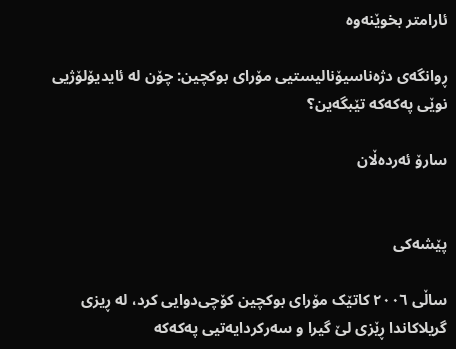ئارامتر بخوێنەوە

ڕوانگەی دژەناسیۆنالیستیی مۆرای بوکچین: چۆن لە ئایدیۆلۆژیی نوێی پەکەکە تێبگەین؟

سارۆ ئەردەڵان


پێشەکی

ساڵی ٢٠٠٦ کاتێک مۆرای بوکچین کۆچی‌دوایی کرد، لە ڕیزی گریلاکاندا ڕێزی لێ گیرا و سەرکردایەتیی پەکەکە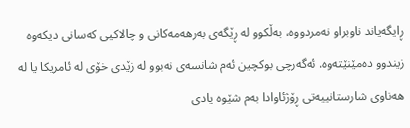ڕایگەیاند ناوبراو نەمردووە، بەڵکوو لە ڕێگەی بەرهەمەکانی و چالاکیی کەسانی دیکەوە زیندوو دەمێنێتەوە. ئەگەرچی بوکچین ئەم شانسەی نەبوو لە زێدی خۆی لە ئامریکا یا لە هەناوی شارستانییەتی ڕۆژئاوادا بەم شێوە یادی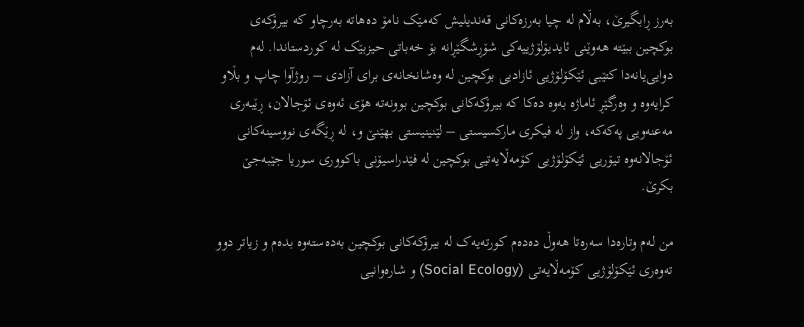بەرز ڕابگیرێ، بەڵام لە چیا بەرزەکانی قەندیلیش کەمێک نامۆ دەهاتە بەرچاو کە بیرۆکەی بوکچین ببێتە هەوێنی ئایدیۆلۆژییەکی شۆڕشگێڕانە بۆ خەباتی حیزبێک لە کوردستاندا. لەم دوایی‌یانەدا کتێبی ئێکۆلۆژیی ئازادیی بوکچین لە وەشانخانەی برای آزادی – روژآوا چاپ و بڵاو کرایەوە و وەرگێڕ ئاماژە بەوە دەکا کە بیرۆکەکانی بوکچین بوونەتە هۆی ئەوەی ئۆجالان، ڕێبەری مەعنەویی پەکەکە، واز لە فیکری مارکسیستی – لێنینیستی بهێنێ و، لە ڕێگەی نووسینەکانی ئۆجالانەوە تیۆریی ئێکۆلۆژیی کۆمەڵایەتیی بوکچین لە فێدراسیۆنی باکووری سوریا جێبەجێ بکرێ.

من لەم وتارەدا سەرەتا هەوڵ دەدەم کورتەیەک لە بیرۆکەکانی بوکچین بەدەستەوە بدەم و زیاتر دوو تەوەری ئێکۆلۆژیی کۆمەڵایەتی (Social Ecology) و شارەوانیی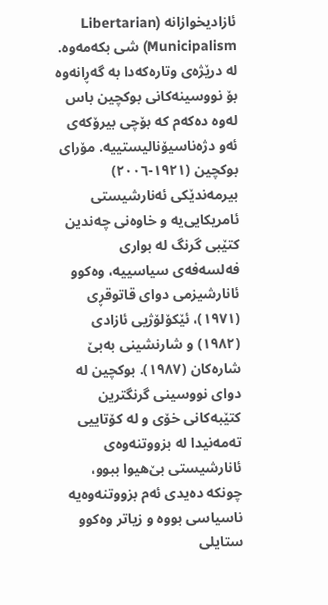ئازادیخوازانە (Libertarian Municipalism) شی بکەمەوە. لە درێژەی وتارەکەدا بە گەڕانەوە بۆ نووسینەکانی بوکچین باس لەوە دەکەم کە بۆچی بیرۆکەی ئەو دژەناسیۆنالیستییە. مۆرای بوکچین (١٩٢١-٢٠٠٦) بیرمەندێکی ئەنارشیستی ئامریکایی‌یە و خاوەنی چەندین کتێبی گرنگ لە بواری فەلسەفەی سیاسییە، وەکوو ئانارشیزمی دوای قاتوقڕی (١٩٧١)، ئێکۆلۆژیی ئازادی (١٩٨٢) و شارنشینی بەبێ شارەکان (١٩٨٧). بوکچین لە دوای نووسینی گرنگترین کتێبەکانی خۆی و لە کۆتاییی تەمەنیدا لە بزووتنەوەی ئانارشیستی بێ‌هیوا ببوو، چونکە دەیدی ئەم بزووتنەوەیە ناسیاسی بووە و زیاتر وەکوو ستایلی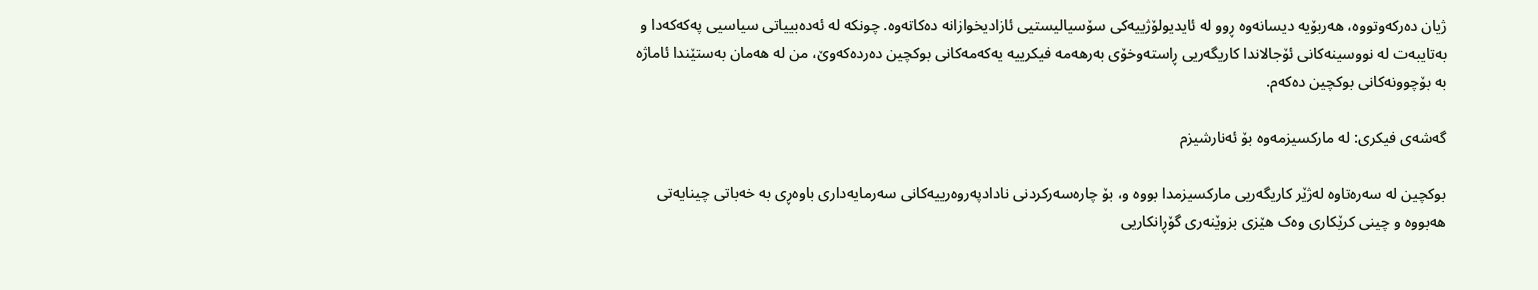ژیان دەرکەوتووە، هەربۆیە دیسانەوە ڕوو لە ئایدیولۆژییەکی سۆسیالیستیی ئازادیخوازانە دەکاتەوە. چونکە لە ئەدەبییاتی سیاسیی پەکەکەدا و بەتایبەت لە نووسینەکانی ئۆجالاندا کاریگەریی ڕاستەوخۆی بەرهەمە فیکرییە یەکەمەکانی بوکچین دەردەکەوێ، من لە هەمان بەستێندا ئاماژە بە بۆچوونەکانی بوکچین دەکەم.

گەشەی فیکری: لە مارکسیزمەوە بۆ ئەنارشیزم

بوکچین لە سەرەتاوە لەژێر کاریگەریی مارکسیزمدا بووە و، بۆ چارەسەرکردنی نادادپەروەرییەکانی سەرمایەداری باوەڕی بە خەباتی چینایەتی هەبووە و چینی کرێکاری وەک هێزی بزوێنەری گۆڕانکاریی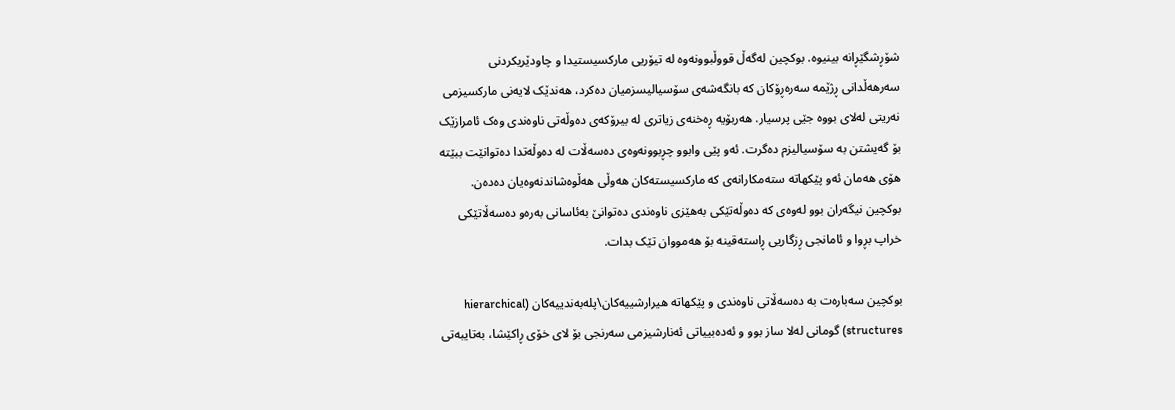شۆڕشگێڕانە بینیوە. بوکچین لەگەڵ قووڵبوونەوە لە تیۆریی مارکسیستیدا و چاودێریکردنی سەرهەڵدانی ڕژێمە سەرەڕۆکان کە بانگەشەی سۆسیالیسزمیان دەکرد، هەندێک لایەنی مارکسیزمی نەریتی لەلای بووە جێی پرسیار. هەربۆیە ڕەخنەی زیاتری لە بیرۆکەی دەوڵەتی ناوەندی وەک ئامرازێک بۆ گەیشتن بە سۆسیالیزم دەگرت. ئەو پێی وابوو چڕبوونەوەی دەسەڵات لە دەوڵەتدا دەتوانێت ببێتە هۆی هەمان ئەو پێکهاتە ستەمکارانەی کە مارکسیستەکان هەوڵی هەڵوەشاندنەوەیان دەدەن. بوکچین نیگەران بوو لەوەی کە دەوڵەتێکی بەهێزی ناوەندی دەتوانێ بەئاسانی بەرەو دەسەڵاتێکی خراپ بڕوا و ئامانجی ڕزگاریی ڕاستەقینە بۆ هەمووان تێک بدات.

بوکچین سەبارەت بە دەسەڵاتی ناوەندی و پێکهاتە هیرارشییەکان\پلەبەندییەکان (hierarchical structures) گومانی لەلا ساز بوو و ئەدەبییاتی ئەنارشیزمی سەرنجی بۆ لای خۆی ڕاکێشا، بەتایبەتی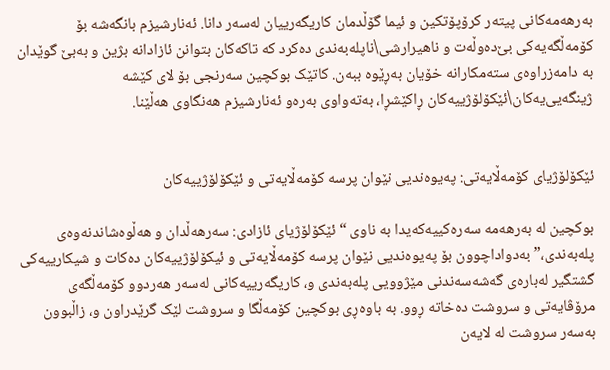بەرهەمەکانی پیتەر کرۆپۆتکین و ئیما گۆڵدمان کاریگەرییان لەسەر دانا. ئەنارشیزم بانگەشە بۆ کۆمەڵگەیەکی بێ‌دەوڵەت و ناهیرارشی\ناپلەبەندی دەکرد کە تاکەکان بتوانن ئازادانە بژین و بەبێ گوێدان بە دامەزراوەی ستەمکارانە خۆیان بەڕێوە ببەن. کاتێک بوکچین سەرنجی بۆ لای کێشە ژینگەیی‌یەکان\ئێکۆلۆژییەکان ڕاکێشڕا، بەتەواوی بەرەو ئەنارشیزم هەنگاوی هەڵێنا.


ئێکۆلۆژیای کۆمەڵایەتی: پەیوەندیی نێوان پرسە کۆمەڵایەتی و ئێکۆلۆژییەکان

بوکچین لە بەرهەمە سەرەکییەکەیدا بە ناوی “ئێکۆلۆژیای ئازادی: سەرهەڵدان و هەڵوەشاندنەوەی پلەبەندی،” بەدواداچوون بۆ پەیوەندیی نێوان پرسە کۆمەڵایەتی و ئیکۆلۆژییەکان دەکات و شیکارییەکی گشتگیر لەبارەی گەشەسەندنی مێژوویی پلەبەندی و، کاریگەرییەکانی لەسەر هەردوو کۆمەڵگەی مرۆڤایەتی و سروشت دەخاتە ڕوو. بە باوەڕی بوکچین کۆمەڵگا و سروشت لێک گرێدراون و، زاڵبوون بەسەر سروشت لە لایەن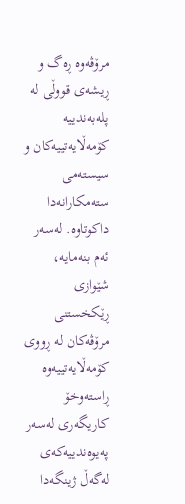مرۆڤەوە ڕەگ و ڕیشەی قووڵی لە پلەبەندییە کۆمەڵایەتییەکان و سیستەمی ستەمکارانەدا داکوتاوە. لەسەر ئەم بنەمایە، شێوازی ڕێکخستنی مرۆڤەکان لە ڕووی کۆمەڵایەتییەوە ڕاستەوخۆ کاریگەری لەسەر پەیوەندییەکەی لەگەڵ ژینگەدا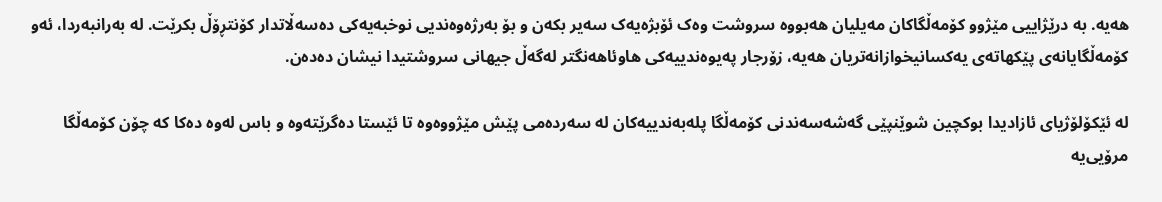هەیە. بە درێژاییی مێژوو کۆمەڵگاکان مەیلیان هەبووە سروشت وەک ئۆبژەیەک سەیر بکەن و بۆ بەرژەوەندیی نوخبەیەکی دەسەڵاتدار کۆنتڕۆڵ بکرێت. لە بەرانبەردا، ئەو کۆمەڵگایانەی پێکهاتەی یەکسانیخوازانەتریان هەیە، زۆرجار پەیوەندییەکی هاوئاهەنگتر لەگەڵ جیهانی سروشتیدا نیشان دەدەن.

لە ئێکۆلۆژیای ئازادیدا بوکچین شوێنپێی گەشەسەندنی کۆمەڵگا پلەبەندییەکان لە سەردەمی پێش مێژووەوە تا ئێستا دەگرێتەوە و باس لەوە دەکا کە چۆن کۆمەڵگا مرۆیی‌یە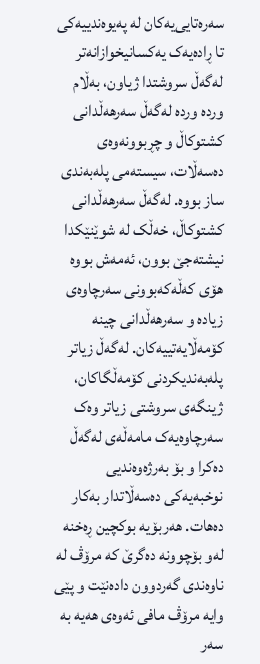سەرەتایی‌یەکان لە پەیوەندییەکی تا ڕادەیەک یەکسانیخوازانەتر لەگەڵ سروشتدا ژیاون، بەڵام وردە وردە لەگەڵ سەرهەڵدانی کشتوکاڵ و چڕبوونەوەی دەسەڵات، سیستەمی پلەبەندی ساز بووە. لەگەڵ سەرهەڵدانی کشتوکاڵ، خەڵک لە شوێنێکدا نیشتەجێ بوون، ئەمەش بووە هۆی کەڵەکەبوونی سەرچاوەی زیادە و سەرهەڵدانی چینە کۆمەڵایەتییەکان. لەگەڵ زیاتر پلەبەندیکردنی کۆمەڵگاکان، ژینگەی سروشتی زیاتر وەک سەرچاوەیەک مامەڵەی لەگەڵ دەکرا و بۆ بەرژەوەندیی نوخبەیەکی دەسەڵاتدار بەکار دەهات. هەربۆیە بوکچین ڕەخنە لەو بۆچوونە دەگرێ کە مرۆڤ لە ناوەندی گەردوون دادەنێت و پێی وایە مرۆڤ مافی ئەوەی هەیە بە سەر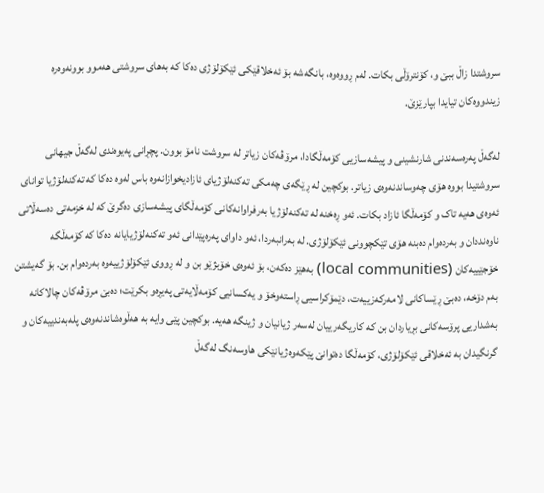سروشتدا زاڵ ببێ و، کۆنترۆڵی بکات. لەم ڕووەوە، بانگەشە بۆ ئەخلاقێکی ئێکۆلۆژی دەکا کە بەهای سروشتی هەموو بوونەوەرە زیندووەکان تیایدا بپارێزێ.

لەگەڵ پەرەسەندنی شارنشینی و پیشەسازیی کۆمەڵگادا، مرۆڤەکان زیاتر لە سروشت نامۆ بوون. پچڕانی پەیوەندی لەگەڵ جیهانی سروشتیدا بووە هۆی چەوساندنەوەی زیاتر. بوکچین لە ڕێگەی چەمکی تەکنەلۆژیای ئازادیخوازانەوە باس لەوە دەکا کە تەکنەلۆژیا توانای ئەوەی هەیە تاک و کۆمەڵگا ئازاد بکات. ئەو ڕەخنە لە تەکنەلۆژیا بەرفراوانەکانی کۆمەڵگای پیشەسازی دەگرێ کە لە خزمەتی دەسەڵاتی ناوەنددان و بەردەوام دەبنە هۆی تێکچوونی ئێکۆلۆژی. لە بەرانبەردا، ئەو داوای پەرەپێدانی ئەو تەکنەلۆژیایانە دەکا کە کۆمەڵگە خۆجێییەکان (local communities) بەهێز دەکەن، بۆ ئەوەی خۆبژێو بن و لە ڕووی ئێکۆلۆژییەوە بەردەوام بن. بۆ گەیشتن بەم دۆخە، دەبێ ڕێساکانی لامەرکەزییەت، دێمۆکراسیی ڕاستەوخۆ و یەکسانیی کۆمەڵایەتی پەیڕەو بکرێت؛ دەبێ مرۆڤەکان چالاکانە بەشداریی پرۆسەکانی بڕیاردان بن کە کاریگەرییان لەسەر ژیانیان و ژینگە هەیە. بوکچین پێی وایە بە هەڵوەشاندنەوەی پلەبەندییەکان و گرنگیدان بە ئەخلاقی ئێکۆلۆژی، کۆمەڵگا دەتوانێ پێکەوەژیانێکی هاوسەنگ لەگەڵ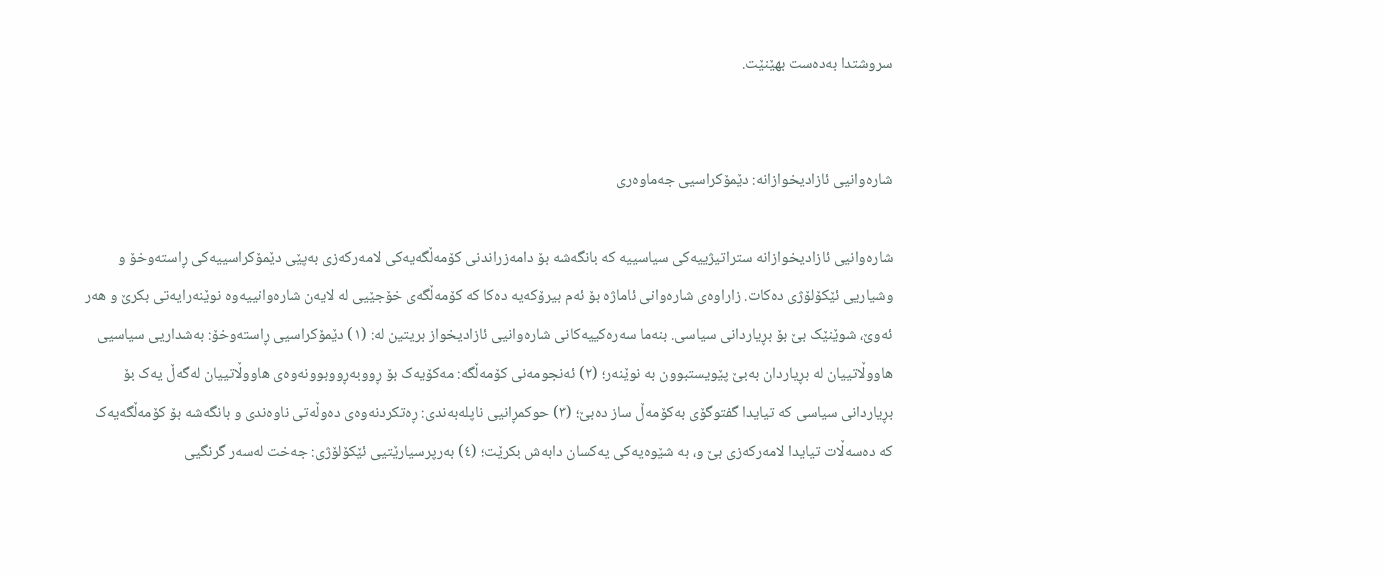سروشتدا بەدەست بهێنێت.


شارەوانیی ئازادیخوازانە: دێمۆکراسیی جەماوەری

شارەوانیی ئازادیخوازانە ستراتیژییەکی سیاسییە کە بانگەشە بۆ دامەزراندنی کۆمەڵگەیەکی لامەرکەزی بەپێی دێمۆکراسییەکی ڕاستەوخۆ و وشیاریی ئێکۆلۆژی دەکات. زاراوەی شارەوانی ئاماژە بۆ ئەم بیرۆکەیە دەکا کە کۆمەڵگەی خۆجێیی لە لایەن شارەوانییەوە نوێنەرایەتی بکرێ و هەر ئەوێ، شوێنێک بێ بۆ بڕیاردانی سیاسی. بنەما سەرەکییەکانی شارەوانیی ئازادیخواز بریتین لە: (١) دێمۆکراسیی ڕاستەوخۆ: بەشداریی سیاسیی هاووڵاتییان لە بڕیاردان بەبێ پێویستبوون بە نوێنەر؛ (٢) ئەنجومەنی کۆمەڵگە: مەکۆیەک بۆ ڕووبەڕووبوونەوەی هاووڵاتییان لەگەڵ یەک بۆ بڕیاردانی سیاسی کە تیایدا گفتوگۆی بەکۆمەڵ ساز دەبێ؛ (٣) حوکمڕانیی ناپلەبەندی: ڕەتکردنەوەی دەوڵەتی ناوەندی و بانگەشە بۆ کۆمەڵگەیەک کە دەسەڵات تیایدا لامەرکەزی بێ و، بە شێوەیەکی یەکسان دابەش بکرێت؛ (٤) بەرپرسیارێتیی ئێکۆلۆژی: جەخت لەسەر گرنگیی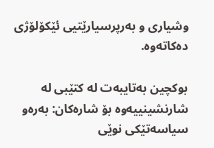وشیاری و بەرپرسیارێتیی ئێکۆلۆژی دەکاتەوە.

بوکچین بەتایبەت لە کتێبی لە شارنشینییەوە بۆ شارەکان: بەرەو سیاسەتێکی نوێی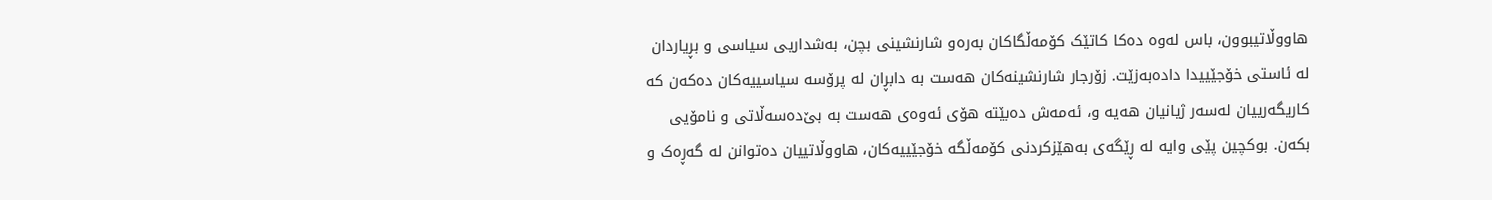هاووڵاتیبوون، باس لەوە دەکا کاتێک کۆمەڵگاکان بەرەو شارنشینی بچن، بەشداریی سیاسی و بڕیاردان لە ئاستی خۆجێییدا دادەبەزێت. زۆرجار شارنشینەکان هەست بە دابڕان لە پرۆسە سیاسییەکان دەکەن کە کاریگەرییان لەسەر ژیانیان هەیە و، ئەمەش دەبێتە هۆی ئەوەی هەست بە بێ‌دەسەڵاتی و نامۆیی بکەن. بوکچین پێی وایە لە ڕێگەی بەهێزکردنی کۆمەڵگە خۆجێییەکان، هاووڵاتییان دەتوانن لە گەڕەک و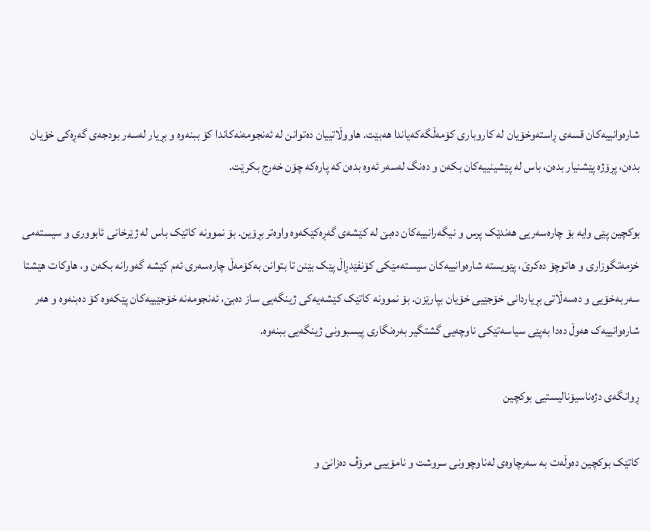شارەوانییەکان قسەی ڕاستەوخۆیان لە کاروباری کۆمەڵگەکەیاندا هەبێت. هاووڵاتییان دەتوانن لە ئەنجومەنەکاندا کۆ ببنەوە و بڕیار لەسەر بودجەی گەڕەکی خۆیان بدەن، پڕۆژە پێشنیار بدەن، باس لە پێشینییەکان بکەن و دەنگ لەسەر ئەوە بدەن کە پارەکە چۆن خەرج بکرێت.

بوکچین پێی وایە بۆ چارەسەریی هەندێک پرس و نیگەرانییەکان دەبێ لە کێشەی گەڕەکێکەوە واوەتر بڕۆین. بۆ نموونە کاتێک باس لە ژێرخانی ئابووری و سیستەمی خزمەتگوزاری و هاتوچۆ دەکرێ، پێویستە شارەوانییەکان سیستەمێکی کۆنفێدڕاڵ پێک بێنن تا بتوانن بەکۆمەڵ چارەسەری ئەم کێشە گەورانە بکەن و، هاوکات هێشتا سەربەخۆیی و دەسەڵاتی بڕیاردانی خۆجێیی خۆیان بپارێزن. بۆ نموونە کاتێک کێشەیەکی ژینگەیی ساز دەبێ، ئەنجومەنە خۆجێییەکان پێکەوە کۆ دەبنەوە و هەر شارەوانییەک هەوڵ دەدا بەپێی سیاسەتێکی ناوچەیی گشتگیر بەرەنگاری پیسبوونی ژینگەیی ببنەوە.

ڕوانگەی دژەناسیۆنالیستیی بوکچین

کاتێک بوکچین دەوڵەت بە سەرچاوەی لەناوچوونی سروشت و نامۆییی مرۆڤ دەزانێ و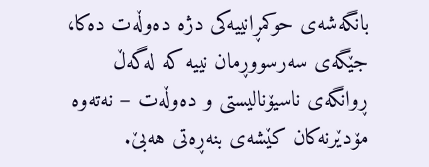بانگەشەی حوکمڕانییەکی دژە دەوڵەت دەکا، جێگەی سەرسووڕمان نییە کە لەگەڵ ڕوانگەی ناسیۆنالیستی و دەوڵەت – نەتەوە مۆدێرنەکان کێشەی بنەڕەتی هەبێ.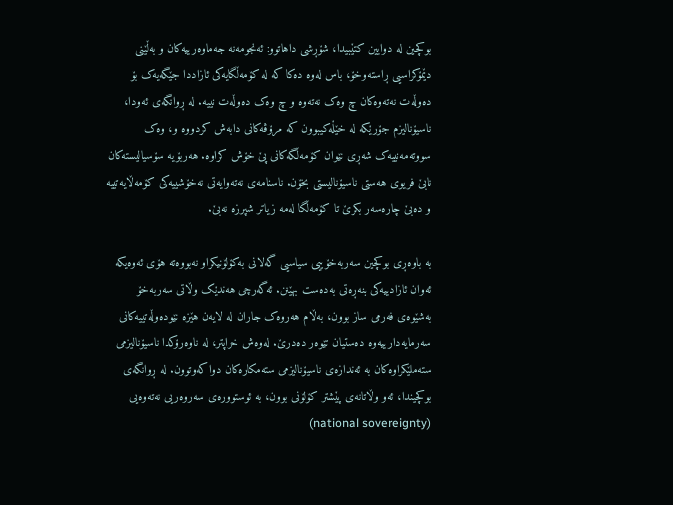بوکچین لە دوایین کتێبیدا، شۆڕشی داهاتوو: ئەنجومەنە جەماوەرییەکان و بەڵێنی دێمۆکراسیی ڕاستەوخۆ، باس لەوە دەکا کە لە کۆمەڵگایەکی ئازاددا جێگەیەک بۆ دەوڵەت نەتەوەکان چ وەک نەتەوە و چ وەک دەوڵەت نییە. لە ڕوانگەی ئەودا، ناسیۆنالیزم جۆرێکە لە خێڵەکیبوون کە مرۆڤەکانی دابەش کردووە و، وەک سووتەمەنییەک شەڕی نێوان کۆمەڵگەکانی پێ خۆش کراوە. هەربۆیە سۆسیالیستەکان نابێ فریوی هەستی ناسیۆنالیستی بخۆن. ناسنامەی نەتەوایەتی نەخۆشییەکی کۆمەڵایەتییە و دەبێ چارەسەر بکرێ تا کۆمەڵگا لەمە زیاتر شپرزە نەبێ.

بە باوەڕی بوکچین سەربەخۆییی سیاسیی گەلانی بەکۆلۆنیکراو نەبووەتە هۆی ئەوەیکە ئەوان ئازادییەکی بنەڕەتی بەدەست بهێنن. ئەگەرچی هەندێک وڵاتی سەربەخۆ بەشێوەی فەرمی ساز بوون، بەڵام هەروەک جاران لە لایەن هێزە نێودەوڵەتییەکانی سەرمایەدارییەوە دەستیان تێوەر دەدرێ. لەوەش خراپتر، لە ناوەرۆکدا ناسیۆنالیزمی ستەملێکراوەکان بە ئەندازەی ناسیۆنالیزمی ستەمکارەکان دواکەوتوون. لە ڕوانگەی بوکچیندا، ئەو وڵاتانەی پێشتر کۆلۆنی بوون، بە ئوستوورەی سەروەریی نەتەوەیی (national sovereignty)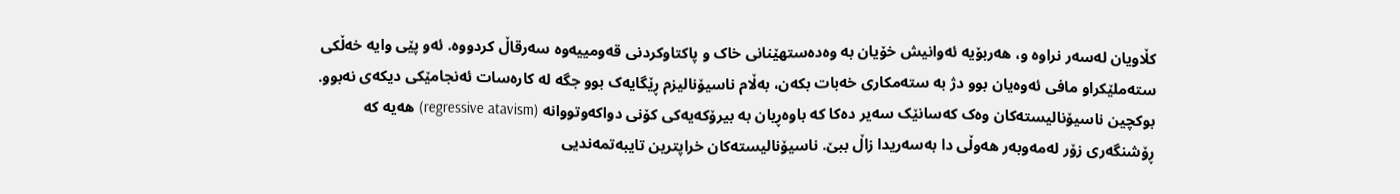کڵاویان لەسەر نراوە و، هەربۆیە ئەوانیش خۆیان بە وەدەستهێنانی خاک و پاکتاوکردنی قەومییەوە سەرقاڵ کردووە. ئەو پێی وایە خەڵکی ستەملێکراو مافی ئەوەیان بوو دژ بە ستەمکاری خەبات بکەن، بەڵام ناسیۆنالیزم ڕێگایەک بوو جگە لە کارەسات ئەنجامێکی دیکەی نەبوو. بوکچین ناسیۆنالیستەکان وەک کەسانێک سەیر دەکا کە باوەڕیان بە بیرۆکەیەکی کۆنی دواکەوتووانە (regressive atavism) هەیە کە ڕۆشنگەری زۆر لەمەوبەر هەوڵی دا بەسەریدا زاڵ ببێ. ناسیۆنالیستەکان خراپترین تایبەتمەندیی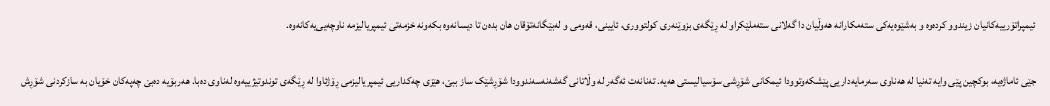ئیمپراتۆرییەکانیان زیندوو کردەوە و بەشێوەیەکی ستەمکارانە هەوڵیان دا گەلانی ستەملێکراو لە ڕێگەی بزوێنەری کولتووری، ئایینی، قەومی و لەبێگانەتۆقان هان بدەن تا دیسانەوە بکەونە خزمەتی ئیمپریالیزمە ناوچەیی‌یەکانەوە.

جێی ئاماژەیە، بوکچین پێی وایە تەنیا لە هەناوی سەرمایەداریی پێشکەوتوودا ئیمکانی شۆڕشی سۆسیالیستی هەیە. تەنانەت ئەگەر لە وڵاتانی گەشەنەسەندوودا شۆڕشێک ساز ببێ، هێزی چەکداریی ئیمپریالیزمی ڕۆژئاوا لە ڕێگەی توندوتیژییەوە لەناوی دەبا. هەربۆیە دەبێ چەپەکان خۆیان بە سازکردنی شۆڕش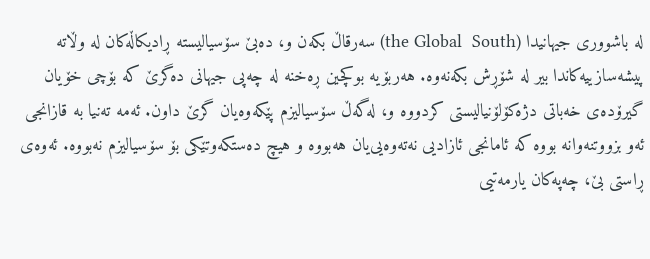لە باشووری جیهانیدا (the Global  South) سەرقاڵ بکەن و، دەبێ سۆسیالیستە ڕادیکاڵەکان لە وڵاتە پیشەسازییەکاندا بیر لە شۆڕش بکەنەوە. هەربۆیە بوکچین ڕەخنە لە چەپی جیهانی دەگرێ کە بۆچی خۆیان گیرۆدەی خەباتی دژەکۆلۆنیالیستی کردووە و، لەگەڵ سۆسیالیزم پێکەوەیان گرێ داون. ئەمە تەنیا بە قازانجی ئەو بزووتنەوانە بووە کە ئامانجی ئازادیی نەتەوەیی‌یان هەبووە و هیچ دەستکەوتێکی بۆ سۆسیالیزم نەبووە. ئەوەی ڕاستی بێ، چەپەکان یارمەتیی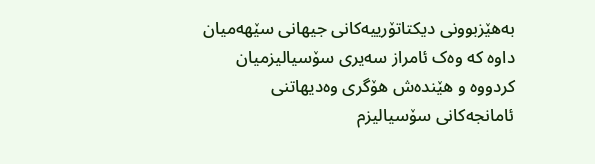بەهێزبوونی دیکتاتۆرییەکانی جیهانی سێهەمیان داوە کە وەک ئامراز سەیری سۆسیالیزمیان کردووە و هێندەش هۆگری وەدیهاتنی ئامانجەکانی سۆسیالیزم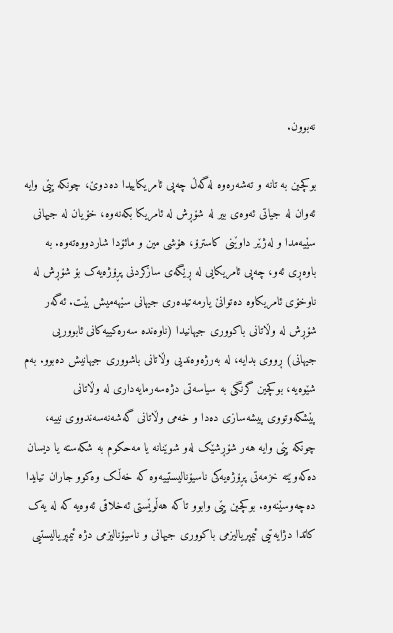نەبوون.

بوکچین بە تانە و تەشەرەوە لەگەڵ چەپی ئامریکاییدا دەدوێ، چونکە پێی وایە ئەوان لە جیاتی ئەوەی بیر لە شۆڕش لە ئامریکا بکەنەوە، خۆیان لە جیهانی سێیەمدا و لەژێر داوێنی کاسترۆ، هۆشی مین و مائۆدا شاردووەتەوە. بە باوەڕی ئەو، چەپی ئامریکایی لە ڕێگەی سازکردنی پڕۆژەیەک بۆ شۆڕش لە ناوخۆی ئامریکاوە دەتوانێ یارمەتیدەری جیهانی سێهەمیش بێت. ئەگەر شۆڕش لە وڵاتانی باکووری جیهانیدا (ناوەندە سەرەکییەکانی ئابووریی جیهانی) ڕووی بدایە، لە بەرژەوەندیی وڵاتانی باشووری جیهانیش دەبوو. بەم شێوەیە، بوکچین گرنگی بە سیاسەتی دژەسەرمایەداری لە وڵاتانی پێشکەوتووی پیشەسازی دەدا و خەمی وڵاتانی گەشەنەسەندووی نییە، چونکە پێی وایە هەر شۆڕشێک لەو شوێنانە یا مەحکوم بە شکەستە یا دیسان دەکەوێتە خزمەتی پڕۆژەیەکی ناسیۆنالیستییەوە کە خەڵک وەکوو جاران تیایدا دەچەوسێنەوە. بوکچین پێی وابوو تاکە هەڵوێستی ئەخلاقی ئەوەیە کە لە یەک کاتدا دژایەتیی ئیمپریالیزمی باکووری جیهانی و ناسیۆنالیزمی دژە ئیمپریالیستیی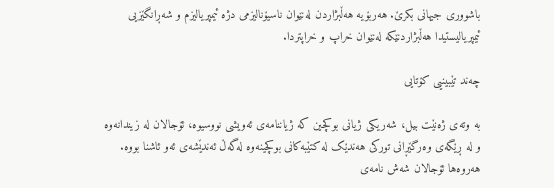باشووری جیهانی بکرێ. هەربۆیە هەڵبژاردن لەنێوان ناسیۆنالیزمی دژە ئیمپریالیزم و شەڕانگێزیی ئیمپریالیستیدا هەڵبژاردنێکە لەنێوان خراپ و خراپتردا.

چەند تێبینیی کۆتایی

بە وتەی ژەنێت بیل، شەریکی ژیانی بوکچین کە ژیاننامەی ئەویشی نووسیوە، ئۆجالان لە زیندانەوە و لە ڕێگەی وەرگێڕانی تورکی هەندێک لە کتێبەکانی بوکچینەوە لەگەڵ ئەندێشەی ئەو ئاشنا بووە. هەروەها ئۆجالان شەش نامەی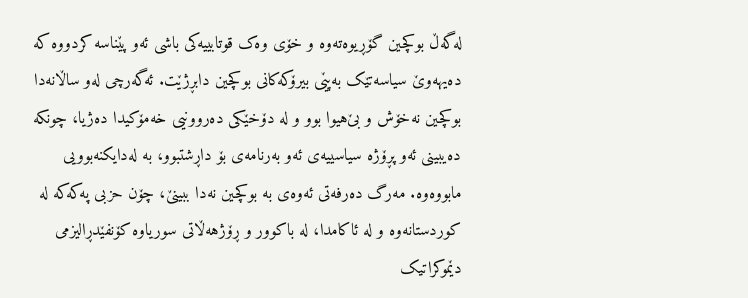لەگەڵ بوکچین گۆڕیوەتەوە و خۆی وەک قوتابییەکی باشی ئەو پێناسە کردووە کە دەیهەوێ سیاسەتێک بەپێی بیرۆکەکانی بوکچین دابڕژێت. ئەگەرچی لەو ساڵانەدا بوکچین نەخۆش و بێ‌هیوا بوو و لە دۆخێکی دەروونیی خەمۆکیدا دەژیا، چونکە دەیبینی ئەو پڕۆژە سیاسییەی ئەو بەرنامەی بۆ داڕشتبوو، بە لەدایکنەبوویی مابووەوە. مەرگ دەرفەتی ئەوەی بە بوکچین نەدا ببینێ، چۆن حزبی پەکەکە لە کوردستانەوە و لە ئاکامدا، لە باکوور و ڕۆژهەڵاتی سوریاوە کۆنفێدڕالیزمی دێموکراتیک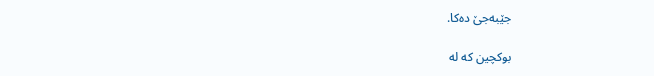جێبەجێ دەکا.

بوکچین کە لە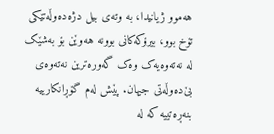هەموو ژیانیدا، بە وتەی بیل دژەدەوڵەتێکی تۆخ بوو، بیرۆکەکانی بوونە هەوێن بۆ بەشێک لە نەتەوەیەک وەک گەورەترین نەتەوەی بێ‌دەوڵەتی جیهان. پێش لەم گۆڕانکارییە بنەڕەتییە کە لە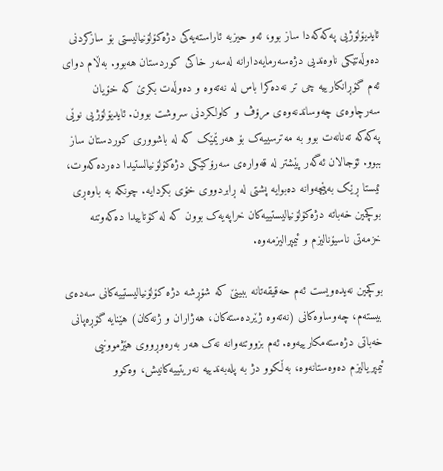ئایدیۆلۆژیی پەکەکەدا ساز بوو، ئەو حیزبە ئاراستەیەکی دژەکۆلۆنیالیستی بۆ سازکردنی دەوڵەتێکی ناوەندیی دژەسەرمایەدارانە لەسەر خاکی کوردستان هەبوو. بەڵام دوای ئەم گۆڕانکارییە چی تر نەدەکرا باس لە نەتەوە و دەوڵەت بکرێ کە خۆیان سەرچاوەی چەوساندنەوەی مرۆڤ و کاولکردنی سروشت بوون. ئایدیۆلۆژیی نوێی پەکەکە تەنانەت بوو بە مەترسییەک بۆ هەرێمێک کە لە باشووری کوردستان ساز ببوو. ئۆجالان ئەگەر پێشتر لە قەوارەی سەرۆکێکی دژەکۆلۆنیالستیدا دەردەکەوت، ئیستا ڕێک بەپێچەوانە دەبوایە پشتی لە ڕابردووی خۆی بکردایە. چونکە بە باوەڕی بوکچین خەباتە دژەکۆلۆنیالیستییەکان خراپەیەک بوون کە لە کۆتاییدا دەکەوتنە خزمەتی ناسیۆنالیزم و ئیمپرالیزمەوە.

بوکچین نەیدەویست ئەم حەقیقەتانە ببینێ کە شۆڕشە دژە کۆلۆنیالیستییەکانی سەدەی بیستەم، چەوساوەکانی (نەتەوە ژێردەستەکان، هەژاران و ژنەکان) هێنایە گۆڕەپانی خەباتی دژەستەمکارییەوە. ئەم بزووتنەوانە نەک هەر بەرەوڕووی هێژموونیی ئیمپریالیزم دەوەستانەوە، بەڵکوو دژ بە پلەبەندییە نەریتییەکانیش، وەکوو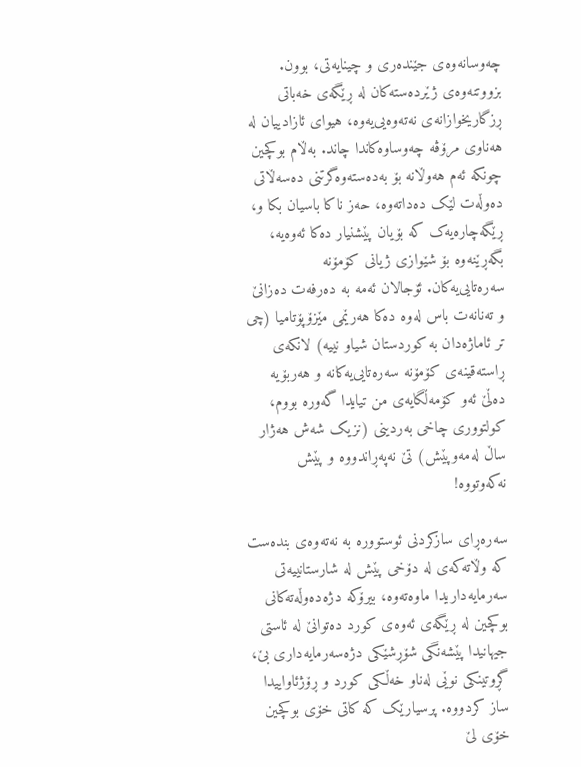چەوسانەوەی جێندەری و چینایەتی، بوون. بزووتنەوەی ژێردەستەکان لە ڕێگەی خەباتی ڕزگاریخوازانەی نەتەوەیی‌یەوە، هیوای ئازادییان لە هەناوی مرۆڤە چەوساوەکاندا چاند. بەڵام بوکچین چونکە ئەم هەوڵانە بۆ بەدەستەوەگرتنی دەسەڵاتی دەوڵەت لێک دەداتەوە، حەز ناکا باسیان بکا و، ڕێگەچارەیەک کە بۆیان پێشنیار دەکا ئەوەیە، بگەڕێنەوە بۆ شێوازی ژیانی کۆمۆنە سەرەتایی‌یەکان. ئۆجالان ئەمە بە دەرفەت دەزانێ و تەنانەت باس لەوە دەکا هەرێمی مێزۆپۆتامیا (چی تر ئاماژەدان بە کوردستان شیاو نییە) لانکەی ڕاستەقینەی کۆمۆنە سەرەتایی‌یەکانە و هەربۆیە دەڵێ ئەو کۆمەڵگایەی من تیایدا گەورە بووم، کولتووری چاخی بەردینی (نزیک شەش هەژار ساڵ لەمەوپێش) تێ نەپەڕاندووە و پێش نەکەوتووە!

سەرەڕای سازکردنی ئوستوورە بە نەتەوەی بندەست کە وڵاتەکەی لە دۆخی پێش لە شارستانییەتی سەرمایەداریدا ماوەتەوە، بیرۆکە دژەدەوڵەتەکانی بوکچین لە ڕێگەی ئەوەی کورد دەتوانێ لە ئاستی جیهانیدا پێشەنگی شۆڕشێکی دژەسەرمایەداری بێ، گڕوتینکی نوێی لەناو خەڵکی کورد و ڕۆژئاواییدا ساز کردووە. پرسیارێک کە کاتی خۆی بوکچین خۆی لێ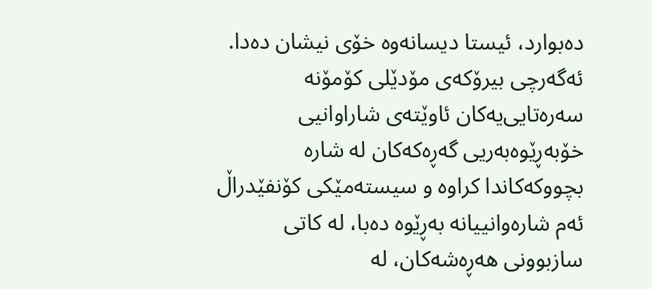دەبوارد، ئیستا دیسانەوە خۆی نیشان دەدا. ئەگەرچی بیرۆکەی مۆدێلی کۆمۆنە سەرەتایی‌یەکان ئاوێتەی شاراوانیی خۆبەڕێوەبەریی گەڕەکەکان لە شارە بچووکەکاندا کراوە و سیستەمێکی کۆنفێدراڵ ئەم شارەوانییانە بەڕێوە دەبا، لە کاتی سازبوونی هەڕەشەکان، لە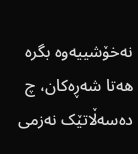نەخۆشییەوە بگرە هەتا شەڕەکان، چ دەسەڵاتێک نەزمی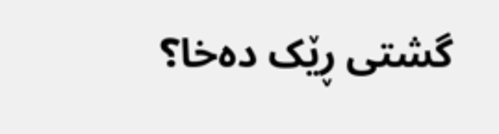گشتی ڕێک دەخا؟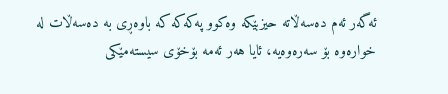ئەگەر ئەم دەسەڵاتە حیزبێکە وەکوو پەکەکە کە باوەڕی بە دەسەڵات لە خوارەوە بۆ سەرەوەیە، ئایا هەر ئەمە بۆخۆی سیستەمێکی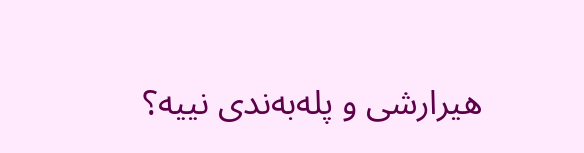هیرارشی و پلەبەندی نییە؟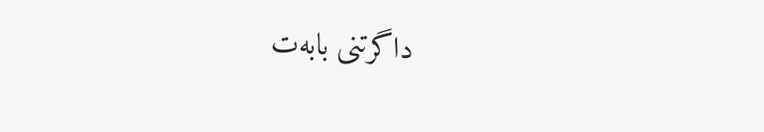داگرتنی بابەت